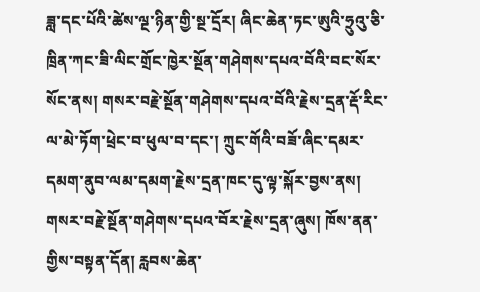ཟླ་དང་པོའི་ཚེས་ལྔ་ཉིན་གྱི་སྔ་དྲོར། ཞིང་ཆེན་ཏང་ཨུའི་ཧྲུའུ་ཅི་ཁྲིན་ཀང་ཟི་ལིང་གྲོང་ཁྱེར་སྔོན་གཤེགས་དཔའ་བོའི་བང་སོར་སོང་ནས། གསར་བརྗེ་སྔོན་གཤེགས་དཔའ་བོའི་རྗེས་དྲན་རྡོ་རིང་ལ་མེ་ཏོག་ཕྲེང་བ་ཕུལ་བ་དང་། ཀྲུང་གོའི་བཟོ་ཞིང་དམར་དམག་ནུབ་ལམ་དམག་རྗེས་དྲན་ཁང་དུ་ལྟ་སྐོར་བྱས་ནས། གསར་བརྗེ་སྔོན་གཤེགས་དཔའ་བོར་རྗེས་དྲན་ཞུས། ཁོས་ནན་གྱིས་བསྟན་དོན། རླབས་ཆེན་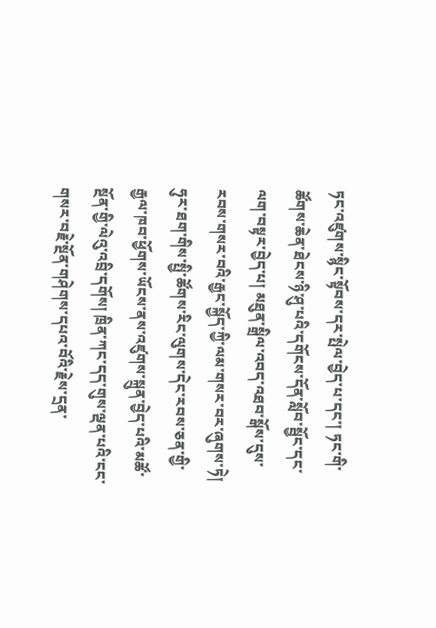ཏང་འཛུགས་སྙིང་སྟོབས་དར་སྤེལ་བྱེད་པ་དང་། ཏང་གི་ཚོགས་ཆེན་ཐེངས་ཉི་ཤུ་པའི་དགོངས་དོན་སློབ་སྦྱོང་དང་ལག་བསྟར་བྱེད་པ། མཐུན་སྒྲིལ་འབད་འཐབ་སྒོས་དུས་རབས་གསར་བའི་རྒྱང་སྐྱོད་ཀྱི་ལམ་གསར་བར་ཞུགས་ཏེ། ཧུར་ཐག་གིས་སྤྱི་ཚོགས་རིང་ལུགས་དེང་རབས་ཅན་གྱི་རྒྱལ་ཁབ་ཕྱོགས་ཡོངས་ནས་འཛུགས་སྐྲུན་བྱེད་པའི་མཚོ་སྔོན་གྱི་ལེའུ་འབྲི་དགོས། ཁྲིན་ཀང་དད་གུས་ལྡན་པའི་ངང་གསར་བརྗེ་སྔོན་གཤེགས་དཔའ་བོའི་རྗེས་དྲན་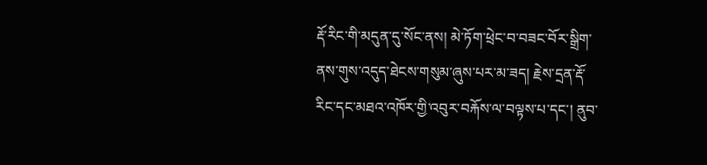རྡོ་རིང་གི་མདུན་དུ་སོང་ནས། མེ་ཏོག་ཕྲེང་བ་བཟང་བོར་སྒྲིག་ནས་གུས་འདུད་ཐེངས་གསུམ་ཞུས་པར་མ་ཟད། རྗེས་དྲན་རྡོ་རིང་དང་མཐའ་འཁོར་གྱི་འབུར་བརྐོས་ལ་བལྟས་པ་དང་། ནུབ་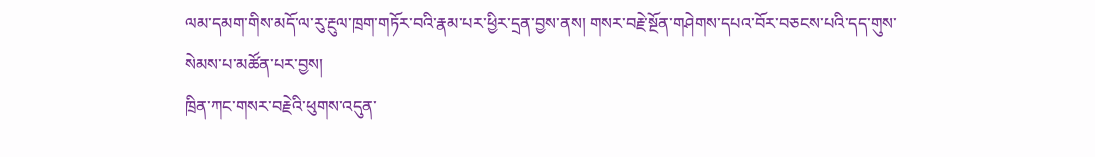ལམ་དམག་གིས་མདོ་ལ་རུ་རྔུལ་ཁྲག་གཏོར་བའི་རྣམ་པར་ཕྱིར་དྲན་བྱས་ནས། གསར་བརྗེ་སྔོན་གཤེགས་དཔའ་བོར་བཅངས་པའི་དད་གུས་སེམས་པ་མཚོན་པར་བྱས།
ཁྲིན་ཀང་གསར་བརྗེའི་ཕུགས་འདུན་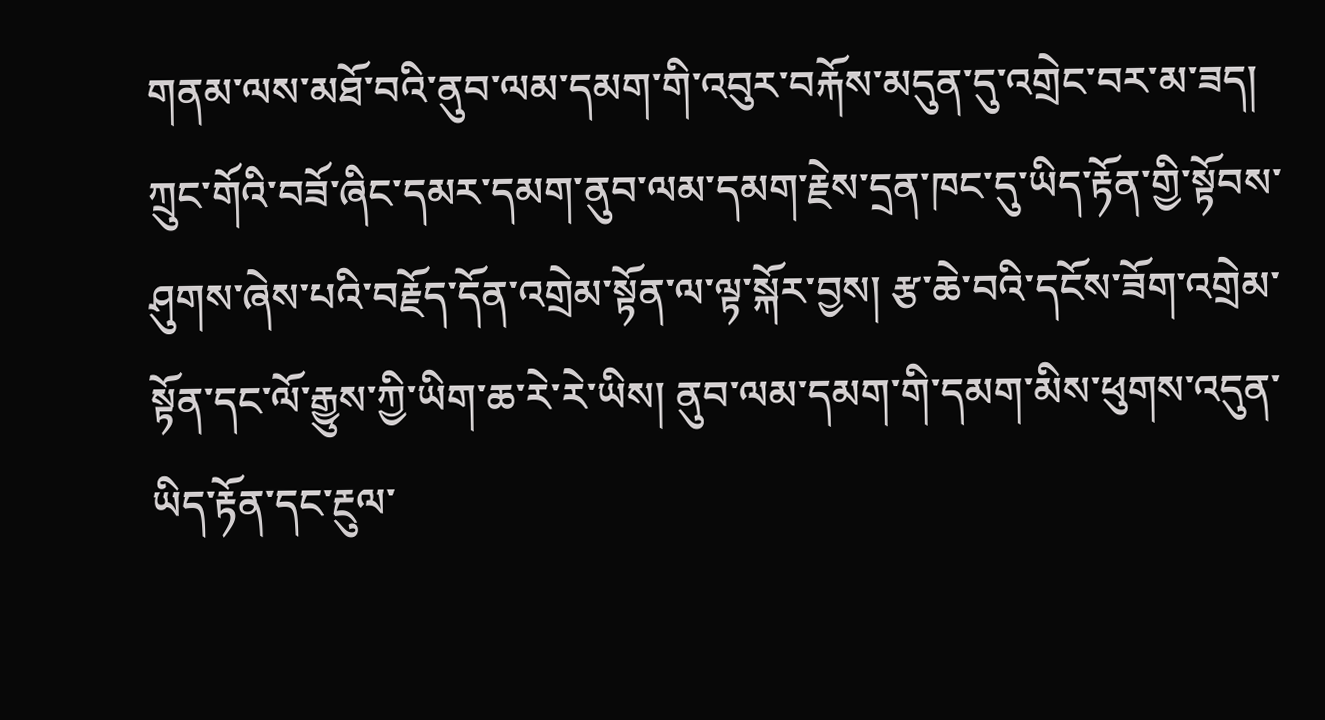གནམ་ལས་མཐོ་བའི་ནུབ་ལམ་དམག་གི་འབུར་བརྐོས་མདུན་དུ་འགྲེང་བར་མ་ཟད། ཀྲུང་གོའི་བཟོ་ཞིང་དམར་དམག་ནུབ་ལམ་དམག་རྗེས་དྲན་ཁང་དུ་ཡིད་རྟོན་གྱི་སྟོབས་ཤུགས་ཞེས་པའི་བརྗོད་དོན་འགྲེམ་སྟོན་ལ་ལྟ་སྐོར་བྱས། རྩ་ཆེ་བའི་དངོས་ཟོག་འགྲེམ་སྟོན་དང་ལོ་རྒྱུས་ཀྱི་ཡིག་ཆ་རེ་རེ་ཡིས། ནུབ་ལམ་དམག་གི་དམག་མིས་ཕུགས་འདུན་ཡིད་རྟོན་དང་རྔུལ་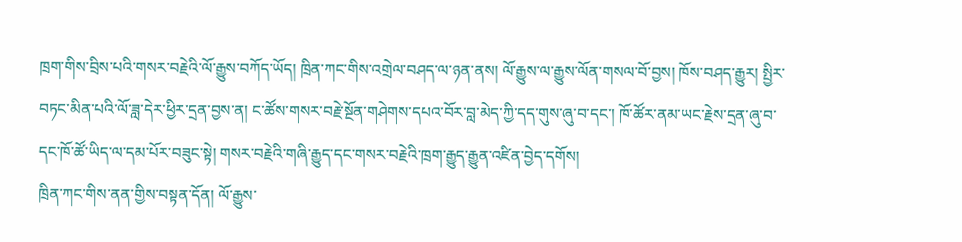ཁྲག་གིས་བྲིས་པའི་གསར་བརྗེའི་ལོ་རྒྱུས་བཀོད་ཡོད། ཁྲིན་ཀང་གིས་འགྲེལ་བཤད་ལ་ཉན་ནས། ལོ་རྒྱུས་ལ་རྒྱུས་ལོན་གསལ་བོ་བྱས། ཁོས་བཤད་རྒྱུར། སྤྱིར་བཏང་མིན་པའི་ལོ་ཟླ་དེར་ཕྱིར་དྲན་བྱས་ན། ང་ཚོས་གསར་བརྗེ་སྔོན་གཤེགས་དཔའ་བོར་བླ་མེད་ཀྱི་དད་གུས་ཞུ་བ་དང་། ཁོ་ཚོར་ནམ་ཡང་རྗེས་དྲན་ཞུ་བ་དང་ཁོ་ཚོ་ཡིད་ལ་དམ་པོར་བཟུང་སྟེ། གསར་བརྗེའི་གཞི་རྒྱུད་དང་གསར་བརྗེའི་ཁྲག་རྒྱུད་རྒྱུན་འཛིན་བྱེད་དགོས།
ཁྲིན་ཀང་གིས་ནན་གྱིས་བསྟན་དོན། ལོ་རྒྱུས་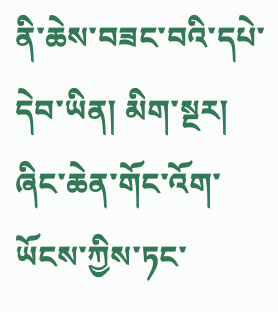ནི་ཆེས་བཟང་བའི་དཔེ་དེབ་ཡིན། མིག་སྔར། ཞིང་ཆེན་གོང་འོག་ཡོངས་ཀྱིས་ཏང་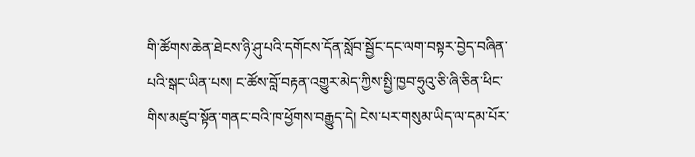གི་ཚོགས་ཆེན་ཐེངས་ཉི་ཤུ་པའི་དགོངས་དོན་སློབ་སྦྱོང་དང་ལག་བསྟར་བྱེད་བཞིན་པའི་སྒང་ཡིན་པས། ང་ཚོས་བློ་བརྟན་འགྱུར་མེད་ཀྱིས་སྤྱི་ཁྱབ་ཧྲུའུ་ཅི་ཞི་ཅིན་ཕིང་གིས་མཛུབ་སྟོན་གནང་བའི་ཁ་ཕྱོགས་བརྒྱུད་དེ། ངེས་པར་གསུམ་ཡིད་ལ་དམ་པོར་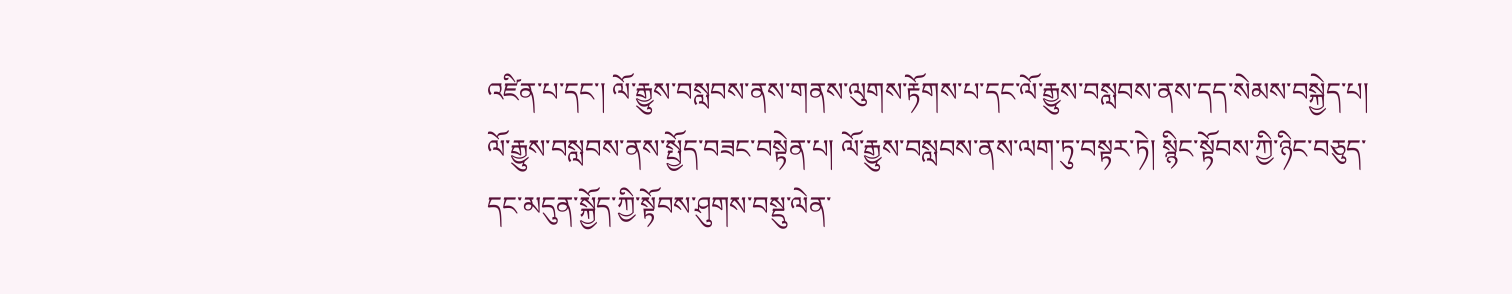འཛིན་པ་དང་། ལོ་རྒྱུས་བསླབས་ནས་གནས་ལུགས་རྟོགས་པ་དང་ལོ་རྒྱུས་བསླབས་ནས་དད་སེམས་བསྐྱེད་པ། ལོ་རྒྱུས་བསླབས་ནས་སྤྱོད་བཟང་བསྟེན་པ། ལོ་རྒྱུས་བསླབས་ནས་ལག་ཏུ་བསྟར་ཏེ། སྙིང་སྟོབས་ཀྱི་ཉིང་བཅུད་དང་མདུན་སྐྱོད་ཀྱི་སྟོབས་ཤུགས་བསྡུ་ལེན་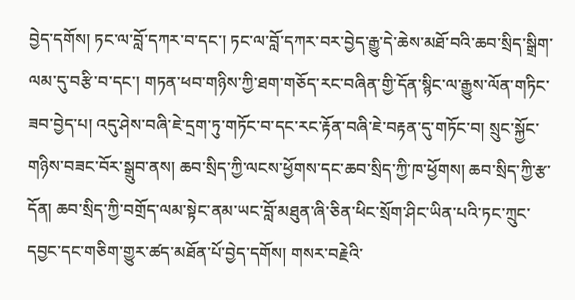བྱེད་དགོས། ཏང་ལ་བློ་དཀར་བ་དང་། ཏང་ལ་བློ་དཀར་བར་བྱེད་རྒྱུ་དེ་ཆེས་མཐོ་བའི་ཆབ་སྲིད་སྒྲིག་ལམ་དུ་བརྩི་བ་དང་། གཏན་ཕབ་གཉིས་ཀྱི་ཐག་གཅོད་རང་བཞིན་གྱི་དོན་སྙིང་ལ་རྒྱུས་ལོན་གཏིང་ཟབ་བྱེད་པ། འདུ་ཤེས་བཞི་ཇེ་དྲག་ཏུ་གཏོང་བ་དང་རང་རྟོན་བཞི་ཇེ་བརྟན་དུ་གཏོང་བ། སྲུང་སྐྱོང་གཉིས་བཟང་བོར་སྒྲུབ་ནས། ཆབ་སྲིད་ཀྱི་ལངས་ཕྱོགས་དང་ཆབ་སྲིད་ཀྱི་ཁ་ཕྱོགས། ཆབ་སྲིད་ཀྱི་རྩ་དོན། ཆབ་སྲིད་ཀྱི་བགྲོད་ལམ་སྟེང་ནམ་ཡང་བློ་མཐུན་ཞི་ཅིན་ཕིང་སྲོག་ཤིང་ཡིན་པའི་ཏང་ཀྲུང་དབྱང་དང་གཅིག་གྱུར་ཚད་མཐོན་པོ་བྱེད་དགོས། གསར་བརྗེའི་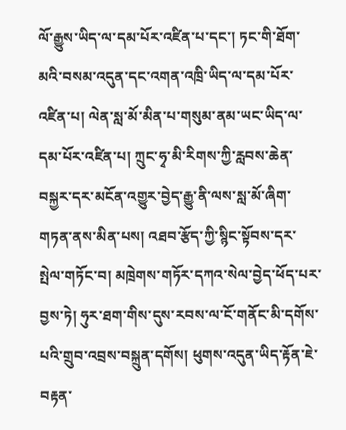ལོ་རྒྱུས་ཡིད་ལ་དམ་པོར་འཛིན་པ་དང་། ཏང་གི་ཐོག་མའི་བསམ་འདུན་དང་འགན་འཁྲི་ཡིད་ལ་དམ་པོར་འཛིན་པ། ལེན་སླ་མོ་མིན་པ་གསུམ་ནམ་ཡང་ཡིད་ལ་དམ་པོར་འཛིན་པ། ཀྲུང་ཧྭ་མི་རིགས་ཀྱི་རླབས་ཆེན་བསྐྱར་དར་མངོན་འགྱུར་བྱེད་རྒྱུ་ནི་ལས་སླ་མོ་ཞིག་གཏན་ནས་མིན་པས། འཐབ་རྩོད་ཀྱི་སྙིང་སྟོབས་དར་སྤེལ་གཏོང་བ། མཁྲེགས་གཏོར་དཀའ་སེལ་བྱེད་ཕོད་པར་བྱས་ཏེ། ཧུར་ཐག་གིས་དུས་རབས་ལ་ངོ་གནོང་མི་དགོས་པའི་གྲུབ་འབྲས་བསྐྲུན་དགོས། ཕུགས་འདུན་ཡིད་རྟོན་ཇེ་བརྟན་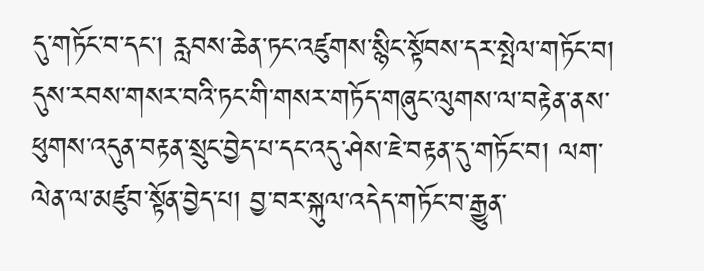དུ་གཏོང་བ་དང་། རླབས་ཆེན་ཏང་འཛུགས་སྙིང་སྟོབས་དར་སྤེལ་གཏོང་བ། དུས་རབས་གསར་བའི་ཏང་གི་གསར་གཏོད་གཞུང་ལུགས་ལ་བརྟེན་ནས་ཕུགས་འདུན་བརྟན་སྲུང་བྱེད་པ་དང་འདུ་ཤེས་ཇེ་བརྟན་དུ་གཏོང་བ། ལག་ལེན་ལ་མཛུབ་སྟོན་བྱེད་པ། བྱ་བར་སྐུལ་འདེད་གཏོང་བ་རྒྱུན་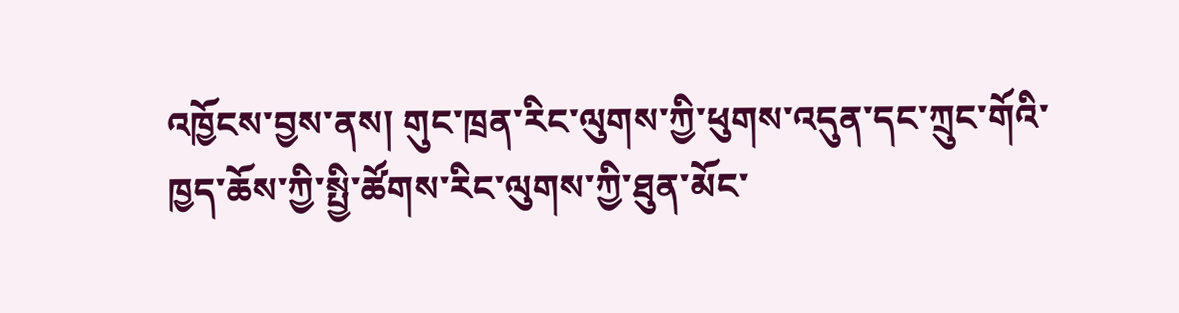འཁྱོངས་བྱས་ནས། གུང་ཁྲན་རིང་ལུགས་ཀྱི་ཕུགས་འདུན་དང་ཀྲུང་གོའི་ཁྱད་ཆོས་ཀྱི་སྤྱི་ཚོགས་རིང་ལུགས་ཀྱི་ཐུན་མོང་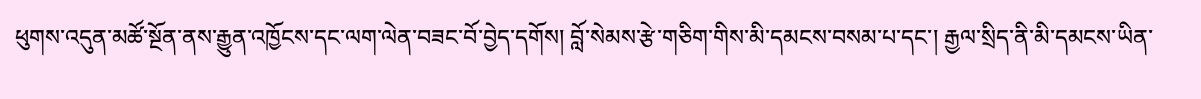ཕུགས་འདུན་མཚོ་སྔོན་ནས་རྒྱུན་འཁྱོངས་དང་ལག་ལེན་བཟང་བོ་བྱེད་དགོས། བློ་སེམས་རྩེ་གཅིག་གིས་མི་དམངས་བསམ་པ་དང་། རྒྱལ་སྲིད་ནི་མི་དམངས་ཡིན་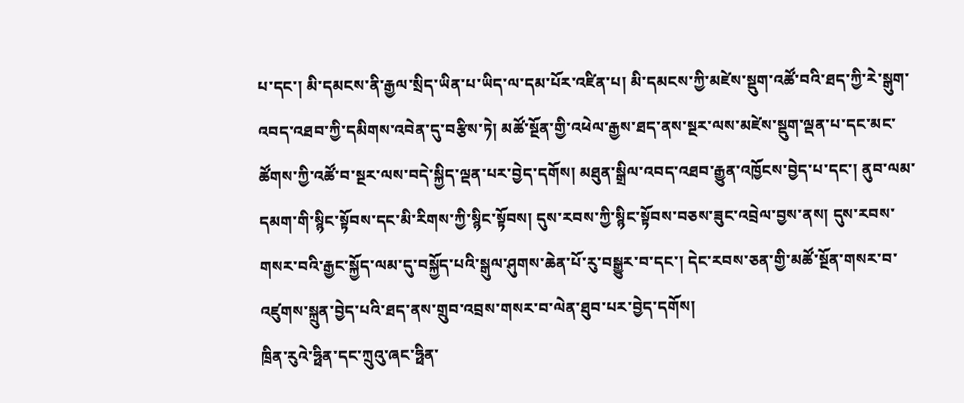པ་དང་། མི་དམངས་ནི་རྒྱལ་སྲིད་ཡིན་པ་ཡིད་ལ་དམ་པོར་འཛིན་པ། མི་དམངས་ཀྱི་མཛེས་སྡུག་འཚོ་བའི་ཐད་ཀྱི་རེ་སྒུག་འབད་འཐབ་ཀྱི་དམིགས་འབེན་དུ་བརྩིས་ཏེ། མཚོ་སྔོན་གྱི་འཕེལ་རྒྱས་ཐད་ནས་སྔར་ལས་མཛེས་སྡུག་ལྡན་པ་དང་མང་ཚོགས་ཀྱི་འཚོ་བ་སྔར་ལས་བདེ་སྐྱིད་ལྡན་པར་བྱེད་དགོས། མཐུན་སྒྲིལ་འབད་འཐབ་རྒྱུན་འཁྱོངས་བྱེད་པ་དང་། ནུབ་ལམ་དམག་གི་སྙིང་སྟོབས་དང་མི་རིགས་ཀྱི་སྙིང་སྟོབས། དུས་རབས་ཀྱི་སྙིང་སྟོབས་བཅས་ཟུང་འབྲེལ་བྱས་ནས། དུས་རབས་གསར་བའི་རྒྱང་སྐྱོད་ལམ་དུ་བསྐྱོད་པའི་སྒུལ་ཤུགས་ཆེན་པོ་རུ་བསྒྱུར་བ་དང་། དེང་རབས་ཅན་གྱི་མཚོ་སྔོན་གསར་བ་འཛུགས་སྐྲུན་བྱེད་པའི་ཐད་ནས་གྲུབ་འབྲས་གསར་བ་ལེན་ཐུབ་པར་བྱེད་དགོས།
ཁྲིན་རུའེ་ཧྥིན་དང་ཀྲུའུ་ཞང་ཧྥིན་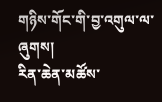གཉིས་གོང་གི་བྱ་འགུལ་ལ་ཞུགས།
རིན་ཆེན་མཚོས་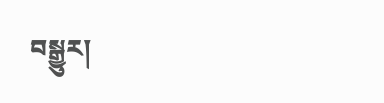བསྒྱུར།